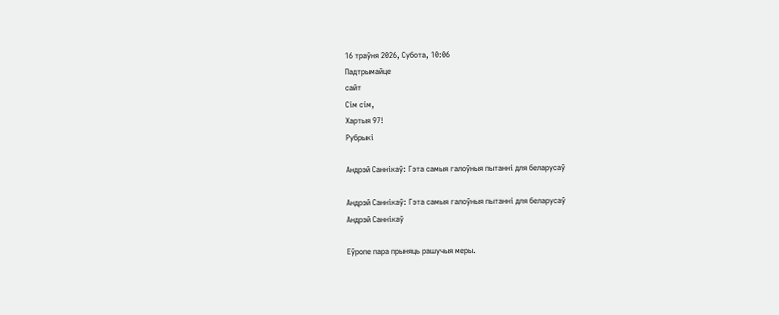16 траўня 2026, Субота, 10:06
Падтрымайце
сайт
Сім сім,
Хартыя 97!
Рубрыкі

Андрэй Саннікаў: Гэта самыя галоўныя пытанні для беларусаў

Андрэй Саннікаў: Гэта самыя галоўныя пытанні для беларусаў
Андрэй Саннікаў

Еўропе пара прыняць рашучыя меры.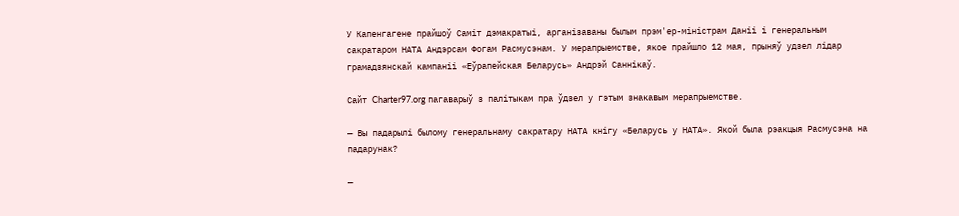У Капенгагене прайшоў Саміт дэмакратыі, арганізаваны былым прэм'ер-міністрам Даніі і генеральным сакратаром НАТА Андэрсам Фогам Расмусэнам. У мерапрыемстве, якое прайшло 12 мая, прыняў удзел лідар грамадзянскай кампаніі «Еўрапейская Беларусь» Андрэй Саннікаў.

Сайт Charter97.org пагаварыў з палітыкам пра ўдзел у гэтым знакавым мерапрыемстве.

— Вы падарылі былому генеральнаму сакратару НАТА кнігу «Беларусь у НАТА». Якой была рэакцыя Расмусэна на падарунак?

—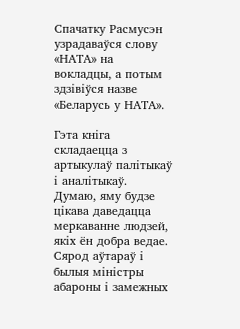Спачатку Расмусэн узрадаваўся слову «НАТА» на вокладцы, а потым здзівіўся назве «Беларусь у НАТА».

Гэта кніга складаецца з артыкулаў палітыкаў і аналітыкаў. Думаю, яму будзе цікава даведацца меркаванне людзей, якіх ён добра ведае. Сярод аўтараў і былыя міністры абароны і замежных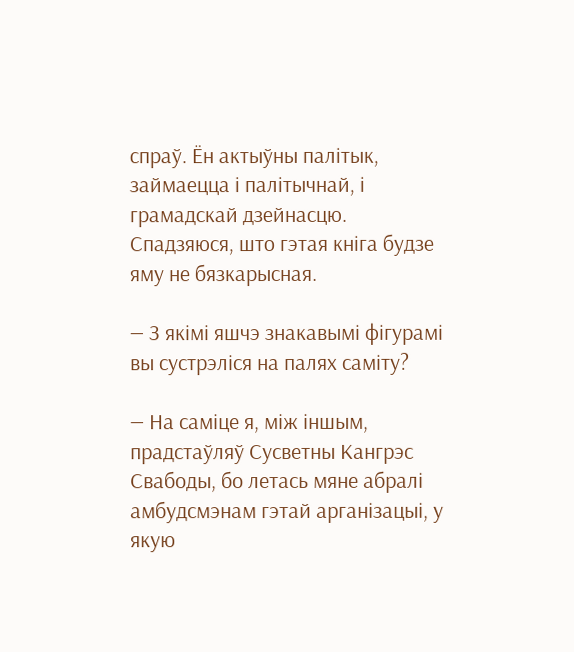спраў. Ён актыўны палітык, займаецца і палітычнай, і грамадскай дзейнасцю. Спадзяюся, што гэтая кніга будзе яму не бязкарысная.

— З якімі яшчэ знакавымі фігурамі вы сустрэліся на палях саміту?

— На саміце я, між іншым, прадстаўляў Сусветны Кангрэс Свабоды, бо летась мяне абралі амбудсмэнам гэтай арганізацыі, у якую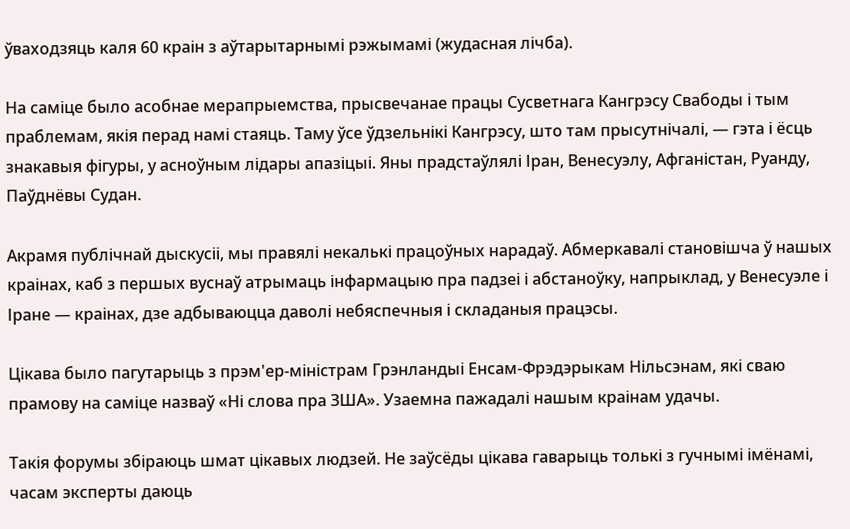ўваходзяць каля 60 краін з аўтарытарнымі рэжымамі (жудасная лічба).

На саміце было асобнае мерапрыемства, прысвечанае працы Сусветнага Кангрэсу Свабоды і тым праблемам, якія перад намі стаяць. Таму ўсе ўдзельнікі Кангрэсу, што там прысутнічалі, — гэта і ёсць знакавыя фігуры, у асноўным лідары апазіцыі. Яны прадстаўлялі Іран, Венесуэлу, Афганістан, Руанду, Паўднёвы Судан.

Акрамя публічнай дыскусіі, мы правялі некалькі працоўных нарадаў. Абмеркавалі становішча ў нашых краінах, каб з першых вуснаў атрымаць інфармацыю пра падзеі і абстаноўку, напрыклад, у Венесуэле і Іране — краінах, дзе адбываюцца даволі небяспечныя і складаныя працэсы.

Цікава было пагутарыць з прэм'ер-міністрам Грэнландыі Енсам-Фрэдэрыкам Нільсэнам, які сваю прамову на саміце назваў «Ні слова пра ЗША». Узаемна пажадалі нашым краінам удачы.

Такія форумы збіраюць шмат цікавых людзей. Не заўсёды цікава гаварыць толькі з гучнымі імёнамі, часам эксперты даюць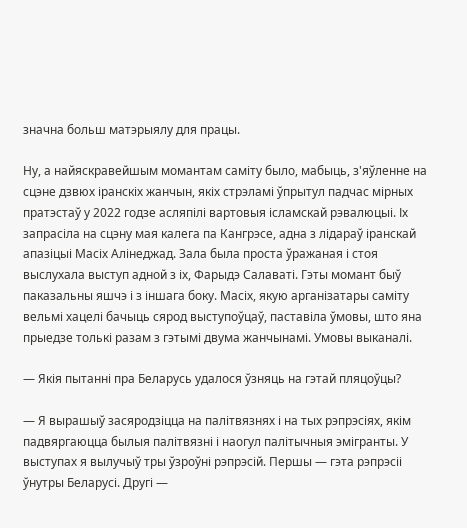значна больш матэрыялу для працы.

Ну, а найяскравейшым момантам саміту было, мабыць, з'яўленне на сцэне дзвюх іранскіх жанчын, якіх стрэламі ўпрытул падчас мірных пратэстаў у 2022 годзе асляпілі вартовыя ісламскай рэвалюцыі. Іх запрасіла на сцэну мая калега па Кангрэсе, адна з лідараў іранскай апазіцыі Масіх Алінеджад. Зала была проста ўражаная і стоя выслухала выступ адной з іх, Фарыдэ Салаваті. Гэты момант быў паказальны яшчэ і з іншага боку. Масіх, якую арганізатары саміту вельмі хацелі бачыць сярод выступоўцаў, паставіла ўмовы, што яна прыедзе толькі разам з гэтымі двума жанчынамі. Умовы выканалі.

— Якія пытанні пра Беларусь удалося ўзняць на гэтай пляцоўцы?

— Я вырашыў засяродзіцца на палітвязнях і на тых рэпрэсіях, якім падвяргаюцца былыя палітвязні і наогул палітычныя эмігранты. У выступах я вылучыў тры ўзроўні рэпрэсій. Першы — гэта рэпрэсіі ўнутры Беларусі. Другі —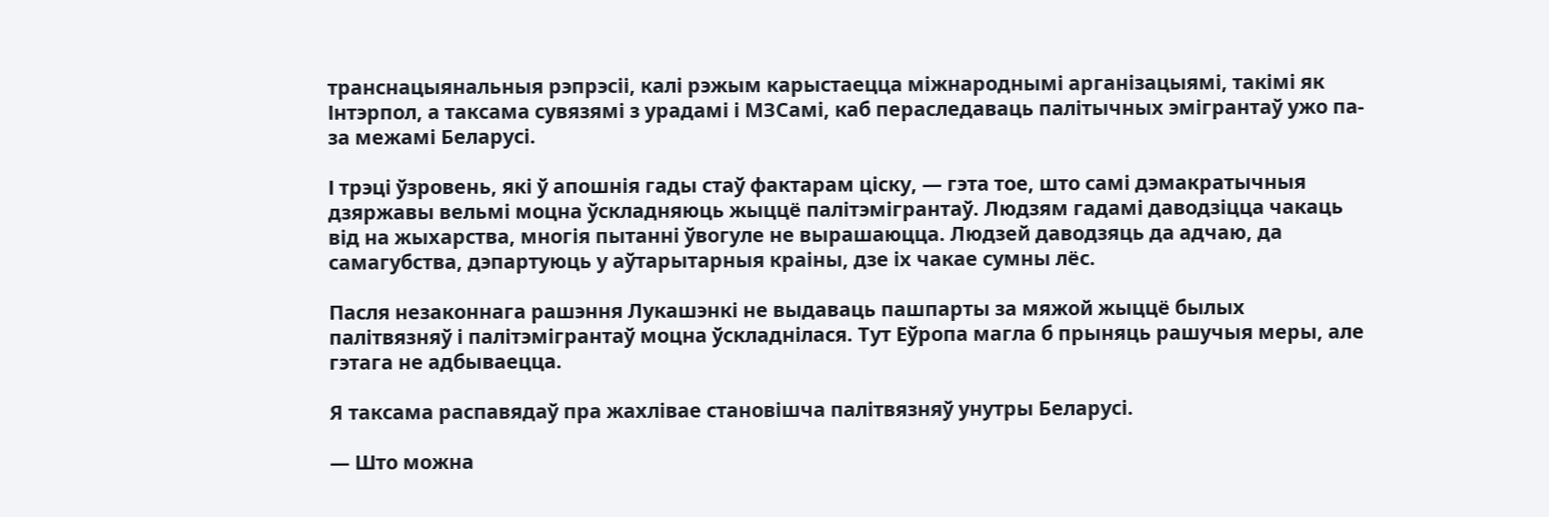транснацыянальныя рэпрэсіі, калі рэжым карыстаецца міжнароднымі арганізацыямі, такімі як Інтэрпол, а таксама сувязямі з урадамі і МЗСамі, каб пераследаваць палітычных эмігрантаў ужо па-за межамі Беларусі.

І трэці ўзровень, які ў апошнія гады стаў фактарам ціску, — гэта тое, што самі дэмакратычныя дзяржавы вельмі моцна ўскладняюць жыццё палітэмігрантаў. Людзям гадамі даводзіцца чакаць від на жыхарства, многія пытанні ўвогуле не вырашаюцца. Людзей даводзяць да адчаю, да самагубства, дэпартуюць у аўтарытарныя краіны, дзе іх чакае сумны лёс.

Пасля незаконнага рашэння Лукашэнкі не выдаваць пашпарты за мяжой жыццё былых палітвязняў і палітэмігрантаў моцна ўскладнілася. Тут Еўропа магла б прыняць рашучыя меры, але гэтага не адбываецца.

Я таксама распавядаў пра жахлівае становішча палітвязняў унутры Беларусі.

— Што можна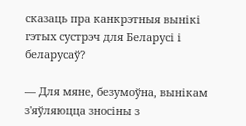сказаць пра канкрэтныя вынікі гэтых сустрэч для Беларусі і беларусаў?

— Для мяне, безумоўна, вынікам з'яўляюцца зносіны з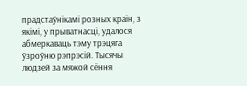прадстаўнікамі розных краін, з якімі, у прыватнасці, удалося абмеркаваць тэму трэцяга ўзроўню рэпрэсій. Тысячы людзей за мяжой сёння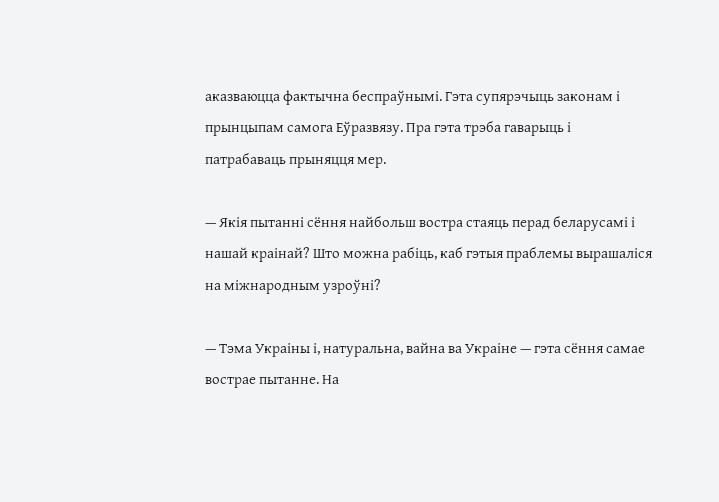аказваюцца фактычна беспраўнымі. Гэта супярэчыць законам і прынцыпам самога Еўразвязу. Пра гэта трэба гаварыць і патрабаваць прыняцця мер.

— Якія пытанні сёння найбольш востра стаяць перад беларусамі і нашай краінай? Што можна рабіць, каб гэтыя праблемы вырашаліся на міжнародным узроўні?

— Тэма Украіны і, натуральна, вайна ва Украіне — гэта сёння самае вострае пытанне. На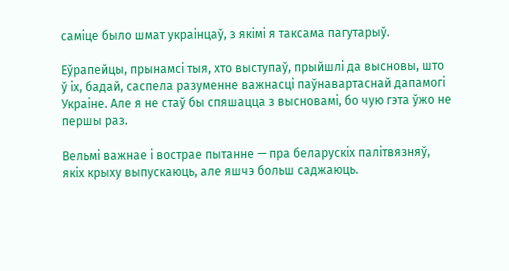саміце было шмат украінцаў, з якімі я таксама пагутарыў.

Еўрапейцы, прынамсі тыя, хто выступаў, прыйшлі да высновы, што ў іх, бадай, саспела разуменне важнасці паўнавартаснай дапамогі Украіне. Але я не стаў бы спяшацца з высновамі, бо чую гэта ўжо не першы раз.

Вельмі важнае і вострае пытанне — пра беларускіх палітвязняў, якіх крыху выпускаюць, але яшчэ больш саджаюць.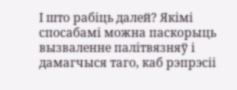І што рабіць далей? Якімі спосабамі можна паскорыць вызваленне палітвязняў і дамагчыся таго, каб рэпрэсіі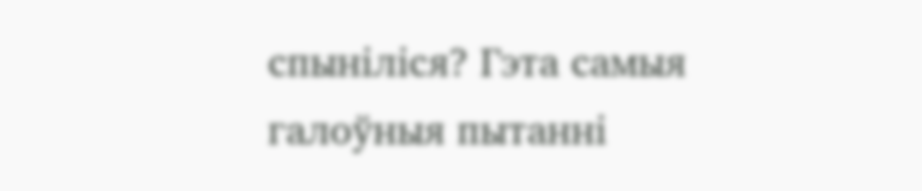спыніліся? Гэта самыя галоўныя пытанні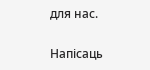для нас.

Напісаць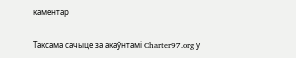каментар

Таксама сачыце за акаўнтамі Charter97.org у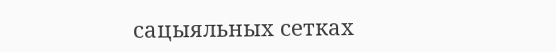сацыяльных сетках